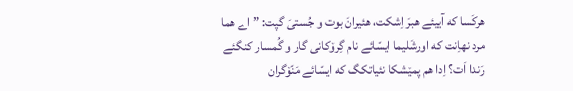هرکَسا که آییئے هبرَ اِشکت، هئیرانَ بوت و جُستیَ گپت: ”اے هما مرد نهاِنت که اورشَلیما ایسّائے نام گِرۆکانی گار و گُمسار کنگئے رَندا اَت؟ اِدا هم پمێشکا نئیاتکگ که ایسّائے مَنّۆگران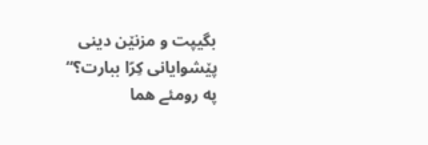بگیپت و مزنێن دینی پێشوایانی کِرّا ببارت؟“
په رومئے هما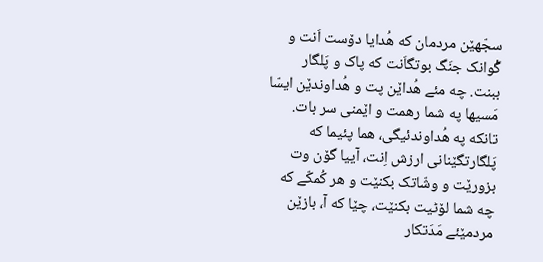سجّهێن مردمان که هُدایا دۆست اَنت و گْوانک جنَگ بوتگاَنت که پاک و پَلگار ببنت. چه مئے هُداێن پت و هُداوندێن ایسّا مَسیها په شما رهمت و اێمنی سر بات.
تانکه په هُداوندئیگی، هما پئیما که پَلگارتگێنانی ارزش اِنت، آییا گۆن وت بزورێت و وشّاتک بکنێت و هر کُمکّے که چه شما لۆٹیت بکنێت، چێا که آ، بازێن مردمێئے مَدَتکار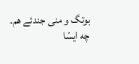بوتگ و منی جندئے هم.
چه ایسّا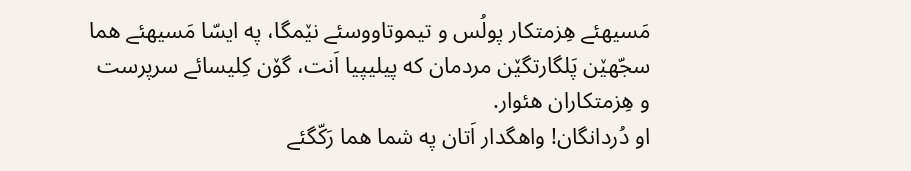مَسیهئے هِزمتکار پولُس و تیموتاووسئے نێمگا، په ایسّا مَسیهئے هما سجّهێن پَلگارتگێن مردمان که پیلیپیا اَنت، گۆن کِلیسائے سرپرست و هِزمتکاران هئوار.
او دُردانگان! واهگدار اَتان په شما هما رَکّگئے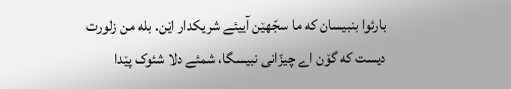بارئوا بنبیسان که ما سجّهێن آییئے شریکدار اێن. بله من زلورت دیست که گۆن اے چیزّانی نبیسگا، شمئے دلا شئوک پێدا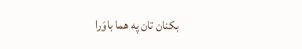بکنان تان په هما باوَرا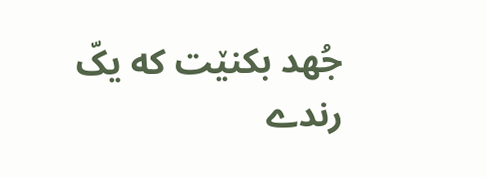جُهد بکنێت که یکّ رندے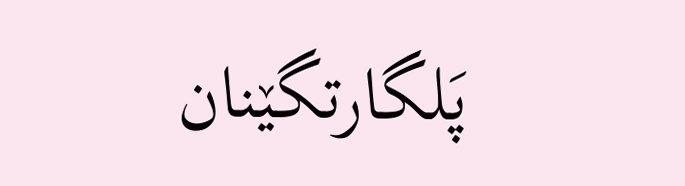پَلگارتگێنان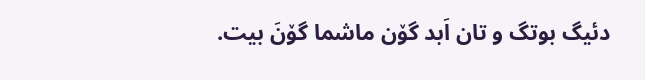دئیگ بوتگ و تان اَبد گۆن ماشما گۆنَ بیت.